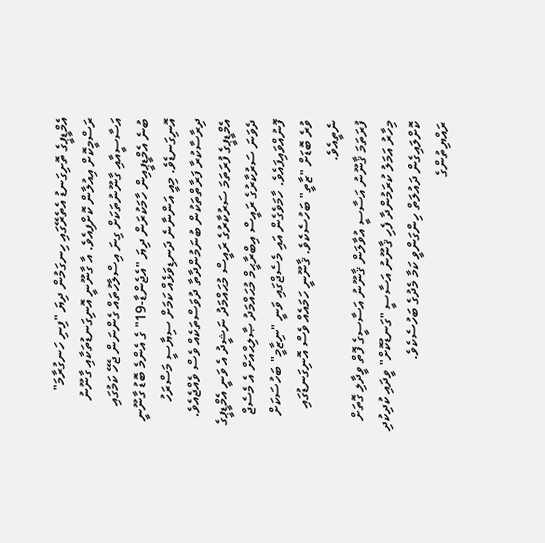އެމްޑީޕީގެ ތޮށިގަނޑު އެތެރޭގައި ހިނގަމުން ދިޔަ "ފިނި ހަނގުރާމަ" ރަސްމީކޮށް އިއުލާން ކޮށްފިއެވެ. އާ ގާނޫނީ އޮނިގަނޑުތަކާއި ގާނޫނު އަސާސީއާއި ގާނޫނުތަކަށް ގިނަ އިސްލާހުތައް ގެންނަން ޖެހޭ ކަމުގައި ބުނެ އެމްޑީޕީއިން ހާމަކުރަން ދިޔަ "އެޖެންޑާ-19" ގެ އެންމެ ބޮޑު ގާނޫނީ އޮނިގަނޑެވެ. މިއީ އަންނާނެ ދަނޑިވަޅެއް ކަމަށް ސިޔާސީ މަސްރަހު ދިރާސާކުރާ ފަރާތްތަކުން ބުނަމުންދާތާ ދުވަސްތަކެއް ވެސް ވެއްޖެއެވެ.
އެމްޑީޕީގެ ފުރަތަމަ ސަރުކާރުގެ ރައީސް މުޙައްމަދު ނަޝީދު އެ ވަނީ އެމްޑީޕީގެ ދެވަނަ ސަރުކާރުގެ ރައީސް އިބްރާޙީމް މުޙައްމަދު ޞާލިޙްއަށް އެ މެސެޖް ފޮނުއްވައިފައެވެ. ހާމަވެގެން އައި މެސެޖްގައި ވަނީ "ނިޒާމީ" ބަހުސަކަށް ވުރެ ބޮޑަށް "ޒާތީ" ބަހުސެކެވެ. ޤާނޫނީ ހަމައެއް ވެސް އޮނިގަނޑުގައި ނެތީއެވެ.
ފުރަތަމަ ޤާނޫނު އަސާސީ އުވާލަން ޤާނޫނު އަސާސީގެ ފޮތް ވީދާލި ގޮތަށް މިހާރު އަމަލު ކުރަމުންދާ ފެހި ޤާނޫނު އަސާސީ "ގަނޑުކޮށް" ވީދައި ކުދިކުދި ކޮށްލައިގެން ދައުލަތް ހިންގަންވީ ކަމާ މެދުގެ ބަހުސެކެވެ.
ރައްޔިތުންގެ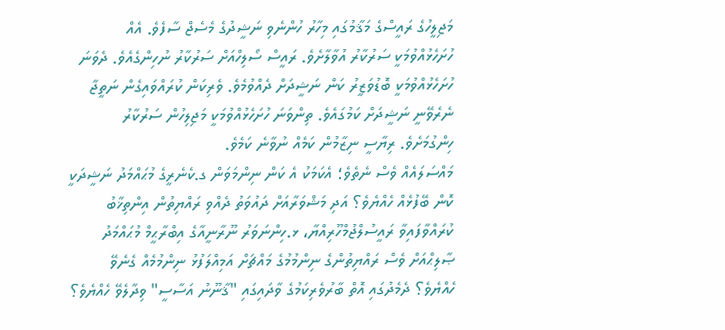މަޖިލީހުގެ ރައީސްގެ މަޤާމުގައި މިހާރު ހުންނެވި ނަޝީދުގެ މެސެޖް ސާފެވެ. އެއް ހުށަހެޅުއްވުމަކީ ސަރުކާރު އުވާލާށެވެ. ރައީސް ސޯލިހްއަށް ސަރުކާރު ނުހިންގެއެވެ. ދެވަނަ ހުށަހެޅުއްވުމަކީ ބޮޑުވަޒީރު ކަން ނަޝީދަށް ދެއްވުމެވެ. ވެރިކަން ކުރައްވައިގެން ނަތީޖާ ނެރެވޭނީ ނަޝީދަށް ކަމުގައެވެ. ތިންވަނަ ހުށަހެޅުއްވުމަކީ މަޖިލިހުން ސަރުކާރު ހިންގުމަށެވެ. ރިޔާސީ ނިޒާމުން ކަމެއް ނުވާނެ ކަމެވެ.
މައްސަލައެއް ވެސް ނެތެވެ؛ އެކަމަކު އެ ކަން ނިންމަވަން ގ.ކެނެރީގެ މުޙައްމަދު ނަޝީދަކީ ކޮން ބޭފުޅެއް ހެއްޔެވެ؟ އަދި މަޝްވަރާއަށް ދައުވަތު ދެއްވި ރައްޔިތުން އިންތިޚާބު ކުރައްވާފައިވާ ރައީސުލްޖުމްހޫރިއްޔާ، ޅ.ހިންނަވަރު ނޫރާނީއާގެ އިބްރާޙީމް މުޙައްމަދު ޞާލިޙްއަށް ވެސް ރައްޔިތުންގެ ނިންމުމުގެ މައްޗަށް އަމިއްލަފުޅު ނިންމުމެއް ގެނެވޭ ހެއްޔެވެ؟ ދެމެދުގައި އޮތް ބާރުވެރިކަމުގެ ވާދައިގައި "ޤާނޫނު އަސާސީ" ވިދާލެވޭ ހެއްޔެވެ؟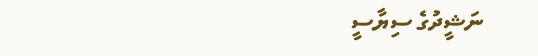ނަޝީދުގެ ސިޔާސީ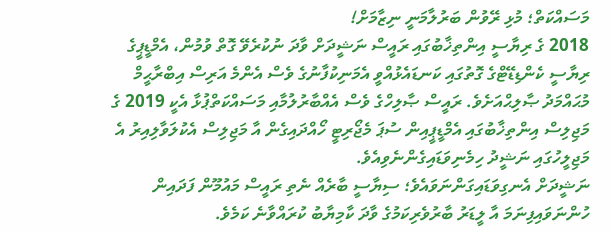މަސައްކަތް؛ މުޅި ރޭވުން ބަރުލާމަނީ ނިޒާމަށް!
2018 ގެ ރިޔާސީ އިންތިޚާބުގައި ރައީސް ނަޝީދަށް ވާދަ ނުކުރެވޭ ގޮތް ވުމުން، އެމްޑީޕީގެ ރިޔާސީ ކެންޑިޑޭޓްގެ ގޮތުގައި ކަނޑައެޅުއްވީ އެމަނިކުފާނުގެ ވެސް އެންމެ އަރިސް އިބްރާޙީމް މުޙައްމަދު ޞާލިޙްއަށެވެ. ރައީސް ޞާލިހްގެ ވެސް އެއްބާރުލުމާއި މަސައްކަތްޕުޅާ އެކީ 2019 ގެ މަޖިލިސް އިންތިޚާބުގައި އެމްޑީޕީއިން ސުޕަ މެޖޯރިޓީ ހޯއްދައިގެން އާ މަޖިލިސް އެކުލަވާލިއިރު އެ މަޖިލީހުގައި ނަޝީދު ހިމެނިވަޑައިގެންނެވިއެވެ.
ނަޝީދަށް އެނގިވަޑައިގަންނަވައެވެ؛ ސިޔާސީ ބާރެއް ނެތި ރައީސް މައުމޫން ފަދައިން ހުންނަވައިފިނަމަ އާ ލީޑަރު ބާރުވެރިކަމުގެ ވާދަ ކާމިޔާބު ކުރައްވާނެ ކަމެވެ.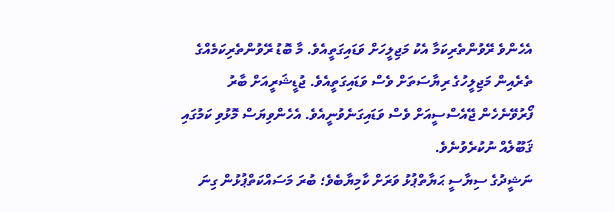އެހެންވެ ރޭވުންތެރިކަމާ އެކު މަޖިލީހަށް ވަޑައިގަތީއެވެ. މާ ބޮޑު ރޭވުންތެރިކަމެއްގެ ތެރެއިން މަޖިލީހުގެ ރިޔާސަތަށް ވެސް ވަޑައިގަތީއެވެ. ޖުޑީޝަރީއަށް ބާރު ފޯރުވޭނެހެން ޖޭއެސްސީއަށް ވެސް ވަޑައިގަނެވުނީއެވެ. އެހެންވިޔަސް މޮޅުވި ކަމުގައި ޤަބޫލެއް ނުކުރެވުނެވެ.
ނަޝީދުގެ ސިޔާސީ ޙަޔާތްޕުޅު ވަރަށް ކާމިޔާބެވެ؛ ބުރަ މަސައްކަތްޕުޅުން ގިނަ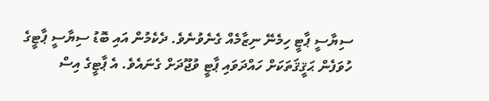ސިޔާސީ ޕާޓީ ހިމެނޭ ނިޒާމެއް ގެނެވުނެވެ. ދެކެމުން އައި ބޮޑު ސިޔާސީ ޕާޓީގެ ހުވަފެން ޙަޤީޤަތަކަށް ހައްދަވައި ޕާޓީ ވުޖޫދަށް ގެނައެވެ. އެ ޕާޓީގެ އިސް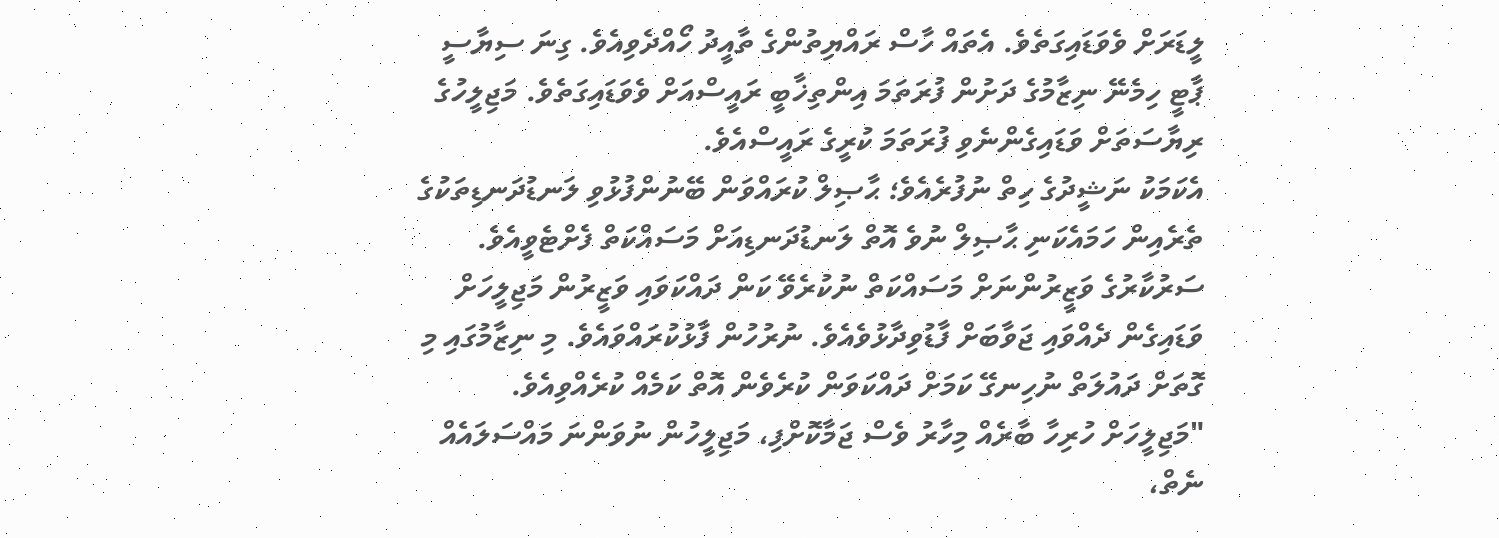ލީޑަރަށް ވެވަޑައިގަތެވެ. އެތައް ހާސް ރައްޔިތުންގެ ތާއީދު ހޯއްދެވިއެވެ. ގިނަ ސިޔާސީ ޕާޓީ ހިމެނޭ ނިޒާމުގެ ދަށުން ފުރަތަމަ އިންތިޚާބީ ރައީސްއަށް ވެވަޑައިގަތެވެ. މަޖިލީހުގެ ރިޔާސަތަށް ވަޑައިގެންނެވި ފުރަތަމަ ކުރީގެ ރައީސްއެވެ.
އެކަމަކު ނަޝީދުގެ ހިތް ނުފުރެއެވެ؛ ޙާޞިލް ކުރައްވަން ބޭނުންފުޅުވި ލަނޑުދަނޑިތަކުގެ ތެރެއިން ހަމައެކަނި ޙާޞިލް ނުވެ އޮތް ލަނޑުދަނޑިއަށް މަސައްކަތް ފެށްޓެވީއެވެ. ސަރުކާރުގެ ވަޒީރުންނަށް މަސައްކަތް ނުކުރެވޭ ކަން ދައްކަވައި ވަޒީރުން މަޖިލީހަށް ވަޑައިގެން ދެއްވައި ޖަވާބަށް ފާޑުވިދާޅުވެއެވެ. ނުރުހުން ފާޅުކުރައްވައެވެ. މި ނިޒާމުގައި މި ގޮތަށް ދައުލަތް ނުހިނގޭ ކަމަށް ދައްކަވަން ކުރެވެން އޮތް ކަމެއް ކުރެއްވިއެވެ.
"މަޖިލީހަށް ހުރިހާ ބާރެއް މިހާރު ވެސް ޖަމާކޮށްފި، މަޖިލީހުން ނުވަންނަ މައްސަލައެއް ނެތް،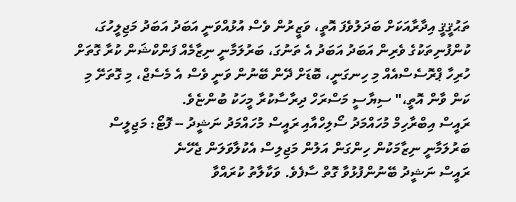ތަޙުޤީޤީ އިދާރާއަކަށް ބަދަލުވެފަ އޮތީ، ވަޒީރުން ވެސް އުޅުއްވަނީ އަބަދު އަބަދު މަޖިލީހުގަ، ކުންފުނިތަކުގެ ވެރިން އަބަދު އަބަދު އެ ތަނުގަ، ބަރުލަމާނީ ނިޒާމެއް ފަންކްޝަން ކުރާ ގޮތަށް ހުރިހާ ޕްރޮސެސްއެއް މި ހިނގަނީ، ބޮޑަށް ދޭން ބޭނުން ވަނީ ވެސް އެ މެސެޖް، މި ގޮތަށޭ މި ކަން ވާން އޮތީ،" ސިޔާސީ މަސްރަހް ދިރާސާކުރާ މީހަކު ބުންޏެވެ.
ރައީސް އިބްރާހިމް މުހައްމަދު ސޯލިހްއާއި ރައީސް މުހައްމަދު ނަޝީދު -- ފޮޓޯ: މަޖިލީސް
ބަރުލަމާނީ ނިޒާމަކުން ހިންގަން އަލުން މަޖިލިސް އެކުލާވަލަން ޖެހޭނެ
ރައީސް ނަޝީދު ބޭނުންފުޅުވާ ގޮތް ސާފެވެ. ވަކާލާތު ކުރައްވާ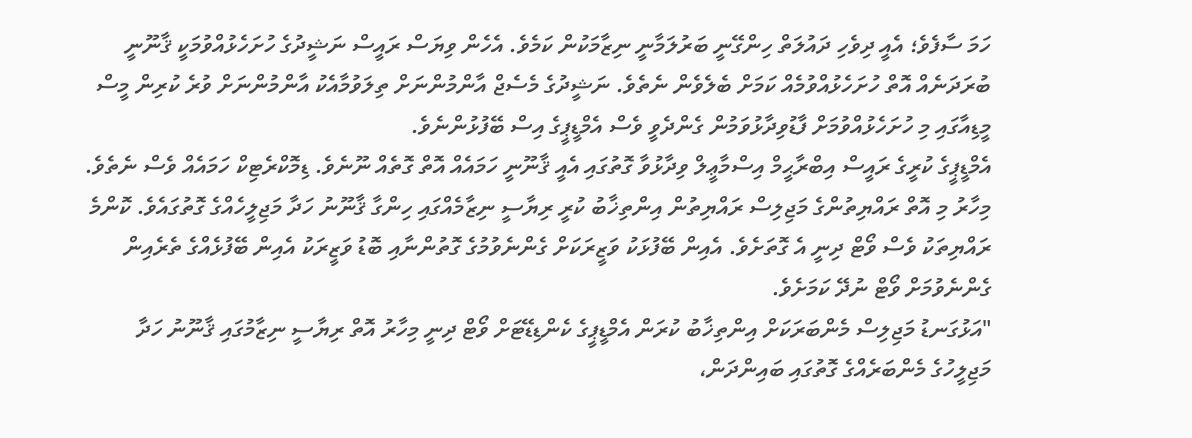ހަމަ ސާފެވެ؛ އެއީ ދިވެހި ދައުލަތް ހިންގޭނީ ބަރުލަމާނީ ނިޒާމަކުން ކަމެވެ. އެހެން ވިޔަސް ރައީސް ނަޝީދުގެ ހުށަހެޅުއްވުމަކީ ޤާނޫނީ ބުރަދަނެއް އޮތް ހުށަހެޅުއްވުމެއް ކަމަށް ބެލެވެން ނެތެވެ. ނަޝީދުގެ މެސެޖް އާންމުންނަށް ތިލަވުމާއެކު އާންމުންނަށް ވުރެ ކުރިން މީސް މީޑިއާގައި މި ހުށަހެޅުއްވުމަށް ފާޑުވިދާޅުވަމުން ގެންދެވީ ވެސް އެމްޑީޕީގެ އިސް ބޭފުޅުންނެވެ.
އެމްޑީޕީގެ ކުރީގެ ރައީސް އިބްރާޙީމް އިސްމާޢީލް ވިދާޅުވާ ގޮތުގައި އެއީ ޤާނޫނީ ހަމައެއް އޮތް ގޮތެއް ނޫނެވެ. ޑިމޮކްރެޓިކް ހަމައެއް ވެސް ނެތެވެ. މިހާރު މި އޮތް ރައްޔިތުންގެ މަޖިލިސް ރައްޔިތުން އިންތިޚާބު ކުރީ ރިޔާސީ ނިޒާމެއްގައި ހިންގާ ޤާނޫނު ހަދާ މަޖިލީހެއްގެ ގޮތުގައެވެ. ކޮންމެ ރައްޔިތަކު ވެސް ވޯޓް ދިނީ އެ ގޮތަށެވެ. އެއިން ބޭފުޅަކު ވަޒީރަކަށް ގެންނެވުމުގެ ގޮތުންނާއި ބޮޑު ވަޒީރަކު އެއިން ބޭފުޅެއްގެ ތެރެއިން ގެންނެވުމަށް ވޯޓް ނުދޭ ކަމަށެވެ.
"އަޅުގަނޑު މަޖިލިސް މެންބަރަކަށް އިންތިޚާބު ކުރަން އެމްޑީޕީގެ ކެންޑިޑޭޓަށް ވޯޓް ދިނީ މިހާރު އޮތް ރިޔާސީ ނިޒާމުގައި ޤާނޫނު ހަދާ މަޖިލީހުގެ މެންބަރެއްގެ ގޮތުގައި ބައިންދަން،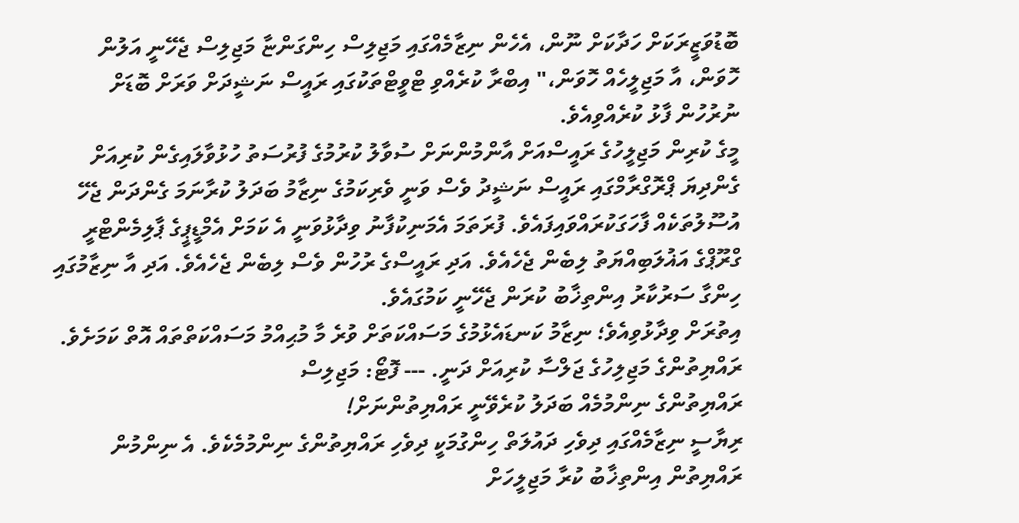ބޮޑުވަޒީރަކަށް ހަދާކަށް ނޫން، އެހެން ނިޒާމެއްގައި މަޖިލިސް ހިންގަންޏާ މަޖިލިސް ޖެހޭނީ އަލުން ހޮވަން، އާ މަޖިލީހެއް ހޮވަން،" އިބްރާ ކުރެއްވި ޓްވީޓްތަކުގައި ރައީސް ނަޝީދަށް ވަރަށް ބޮޑަށް ނުރުހުން ފާޅު ކުރެއްވިއެވެ.
މީގެ ކުރިން މަޖިލީހުގެ ރައީސްއަށް އާންމުންނަށް ސުވާލު ކުރުމުގެ ފުރުސަތު ހުޅުވާލައިގެން ކުރިއަށް ގެންދިޔަ ޕްރޮގްރާމްގައި ރައީސް ނަޝީދު ވެސް ވަނީ ވެރިކަމުގެ ނިޒާމު ބަދަލު ކުރާނަމަ ގެންދަން ޖެހޭ އުސޫލުތަކެއް ފާހަގަކުރައްވައިފައެވެ. ފުރަތަމަ އެމަނިކުފާނު ވިދާޅުވަނީ އެ ކަމަށް އެމްޑީޕީގެ ޕާލިމެންޓްރީ ގްރޫޕްގެ އަޣުލަބިއްޔަތު ލިބެން ޖެހެއެވެ. އަދި ރައީސްގެ ރުހުން ވެސް ލިބެން ޖެހެއެވެ. އަދި އާ ނިޒާމުގައި ހިންގާ ސަރުކާރު އިންތިޚާބު ކުރަން ޖެހޭނީ ކަމުގައެވެ.
އިތުރަށް ވިދާޅުވިއެވެ؛ ނިޒާމު ކަނޑައެޅުމުގެ މަސައްކަތަށް ވުރެ މާ މުޙިއްމު މަސައްކަތްތައް އޮތް ކަމަށެވެ.
ރައްޔިތުންގެ މަޖިލިހުގެ ޖަލްސާ ކުރިއަށް ދަނީ. --- ފޮޓޯ: މަޖިލިސް
ރައްޔިތުންގެ ނިންމުމެއް ބަދަލު ކުރެވޭނީ ރައްޔިތުންނަށް!
ރިޔާސީ ނިޒާމެއްގައި ދިވެހި ދައުލަތް ހިންގުމަކީ ދިވެހި ރައްޔިތުންގެ ނިންމުމެކެވެ. އެ ނިންމުން ރައްޔިތުން އިންތިޚާބު ކުރާ މަޖިލީހަށް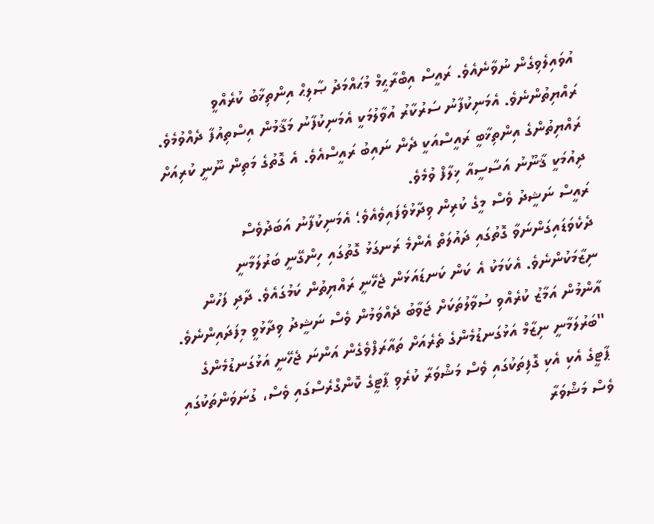އުވައިލެވިގެން ނުވާނެއެވެ. ރައީސް އިބްރާޙީމް މުޙައްމަދު ޞާލިޙް އިންތިޚާބު ކުރެއްވީ ރައްޔިތުންނެވެ. އެމަނިކުފާނު ސަރުކާރު އުވާލުމަކީ އެމަނިކުފާނު މަޤާމުން އިސްތިއުފާ ދެއްވުމެވެ. ރައްޔިތުންގެ އިންތިޚާބީ ރައީސްއަކީ ދެން ނައިބު ރައީސްއެވެ. އެ ގޮތުގެ މަތިން ނޫނީ ކުރިއަށް ދިއުމަކީ ޤާނޫނު އަސާސީއާ ޚިލާފް ވުމެވެ.
ރައީސް ނަޝީދު ވެސް މީގެ ކުރިން ވިދާޅުވެފައިވެއެވެ؛ އެމަނިކުފާނު އަބަދުވެސް ދެކެވަޑައިގަންނަވާ ގޮތުގައި ދައުލަތް އެންމެ ރަނގަޅު ގޮތުގައި ހިންގޭނީ ބަރުލަމާނީ ނިޒާމަކުންނެވެ. އެކަމަކު އެ ކަން ކަނޑައަޅަން ޖެހޭނީ ރައްޔިތުން ކަމުގައެވެ. ދާދި ފަހުން އާންމުން އަމާޒު ކުރެއްވި ސުވާލުތަކަށް ޖަވާބު ދެއްވަމުން ވެސް ނަޝީދު ވިދާޅުވީ މިފަދައިންނެވެ.
"ބަރުލަމާނީ ނިޒާމް އަޅުގަނޑުމެންގެ ތެރެއަށް ތައާރަފްވެގެން އަންނަ ޖެހޭނީ އަޅުގަނޑުމެންގެ ޕާޓީގެ އެކި އެކި ގޮފިތަކުގައި ވެސް މަޝްވަރާ ކުރެވި ޕާޓީގެ ކޮންގްރެސްގައި ވެސް، ގުނަވަންތަކުގައި ވެސް މަޝްވަރާ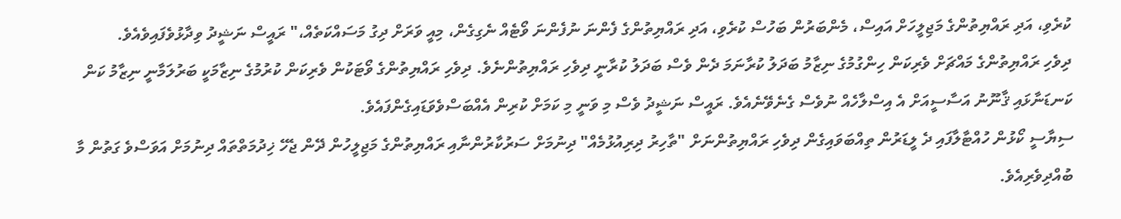ކުރެވި، އަދި ރައްޔިތުންގެ މަޖިލީހަށް އައިސް، މެންބަރުން ބަހުސް ކުރެވި، އަދި ރައްޔިތުންގެ ފެންނަ ނުފެންނަ ވޯޓެއް ނެގިގެން، މިއީ ވަރަށް ދިގު މަސައްކަތެއް،" ރައީސް ނަޝީދު ވިދާޅުވެފައިވެއެވެ.
ދިވެހި ރައްޔިތުންގެ މައްޗަށް ވެރިކަން ހިންގުމުގެ ނިޒާމު ބަދަލު ކުރާނަމަ ދެން ވެސް ބަދަލު ކުރާނީ ދިވެހި ރައްޔިތުންނެވެ. ދިވެހި ރައްޔިތުންގެ ވޯޓަކުން ވެރިކަން ކުރުމުގެ ނިޒާމަކީ ބަރުލަމާނީ ނިޒާމު ކަން ކަނޑަނާޅައި ޤާނޫނު އަސާސީއަށް އެ އިސްލާހެއް ނުވެސް ގެނެވޭނެއެވެ. ރައީސް ނަޝީދު ވެސް މި ވަނީ މި ކަމަށް ކުރިން އެއްބަސްވެވަޑައިގެންފައެވެ.
ސިޔާސީ ކޯޅުން ހުއްޓާލާފައި ދެ ލީޑަރުން ތިއްބަވައިގެން ދިވެހި ރައްޔިތުންނަށް "ތާހިރު ދިރިއުޅުމެއް" ދިނުމަށް ސަރުކާރުންނާއި ރައްޔިތުންގެ މަޖިލީހުން ދޭން ޖެހޭ ޚިދުމަތްތައް ދިނުމަށް އަވަސްވެ ގަތުން މާ ބުއްދިވެރިއެވެ.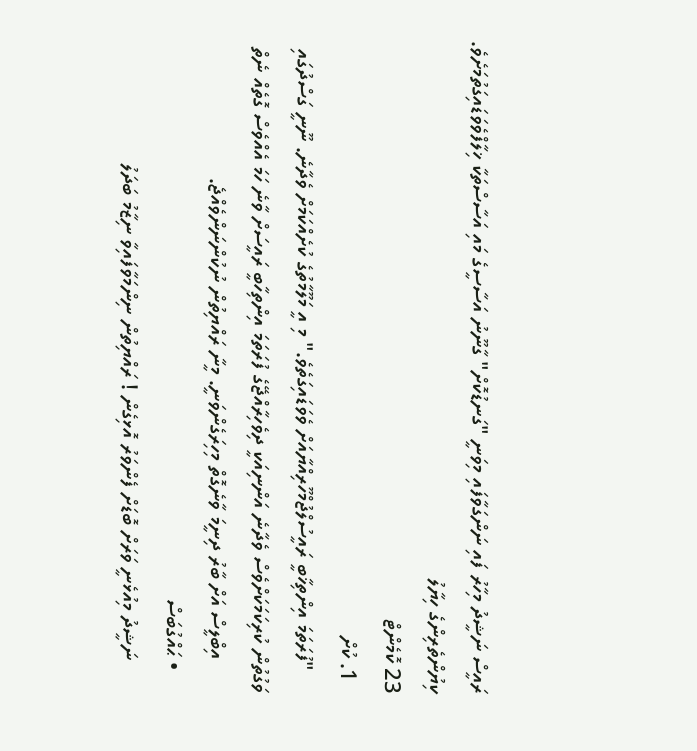ރައީސް ނަޝީދު މިހާރު ފައި ނަންގަވާފައި މިވަނީ "ގަނޑުކޮށް" ގާނޫނު އަސާސީގެ މައި އަސާސްތަކާ ޚިލާފްވެވަޑައިގަތުމަށެވެ.
ކިޔުންތެރިންގެ ހިޔާލު
23 ކޮމެންޓް
  1. ކުށް
    "ފުރަތަމަ އިންތިޚާބީ ރައީސުލްޖުމްހޫރިއްޔާއަށް ވެވަޑައިގަތެވެ." މި އީ މަލޫމާތުގެ ކުށެއްކަމަށް ވެދާނެ. ނޫނީ ގަސްދުގައި ވަގުތުން ކުރިކަމަކަށްވެސް ވެދާނެ އަންނިއަކީ ދިވެހިރާއްޖޭގެ ފުރަތަމަ އިންތިހާބީ ރައީސަށް ވާނެ ހަމަ އެއްވެސް ގޮތެއް ނެތް
      އިބްލީސް އަށް ބާރު ދިނީމަ ވާނެގޮތް މިހިރަގެންވަނީ. މީނާ ރައްޔިތުން ނުކުންނަންވެއްޖެ.
    • ޙައްގުބަސް
      ނަޝީދު މިއުޅެނީ ވަރަށް ބޮޑަށް ފެންވަރު އޮޅިގެން ! ރައްޔިތުން ނިންމަވާފައިވާ ނިޒާމު ބަދަލު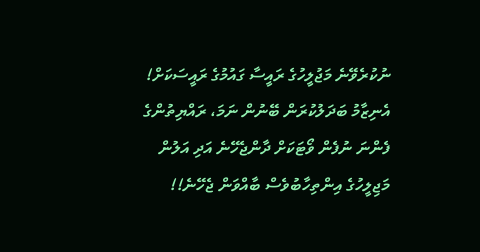ނުކުރެވޭނެ މަޖުލީހުގެ ރައީސާ ގައުމުގެ ރައީސަކަށް! އެނިޒާމު ބަދަލުކުރަން ބޭނުން ނަމަ، ރައްޔިތުންގެ ފެންނަ ނުފެން ވޯޓަކަށް ދާންޖެހޭނެ އަދި އަލުން މަޖިލީހުގެ އިންތިހާބުވެސް ބާއްވަން ޖެހޭނެ!!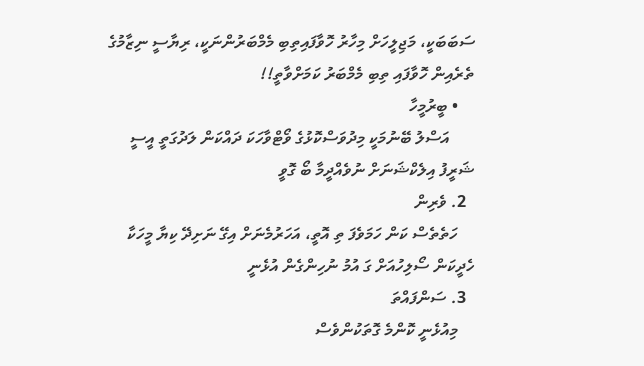ސަބަބަކީ، މަޖިލީހަށް މިހާރު ހޮވާފައިތިބި މެމްބަރުންނަކީ، ރިޔާސީ ނިޒާމުގެ ތެރެއިން ހޮވާފައި ތިބި މެމްބަރު ކަމަށްވާތީ!!
    • ބީރުމީހާ
      އަސްލު ބޭނުމަކީ މިދުވަސްކޮޅުގެ ވޯޓްވާހަކަ ދައްކަން ލަދުގަތީ އީސީ ޝަރީފު އިލެކްޝަނަށް ނުވެއްދީމާ ބޯ ގޮވީ
  2. ވެރިން
    ހަތެތެސް ކަން ހަމަވެފަ ތި އޮތީ، އަހަރުމެނަށް އިގޭ ނަށިދޭ ކިޔާ މީހަކާ ހެދީކަން ސޯލިހުއަށް ގަ އުމު ނުހިންގެން އުޅެނީ
  3. ސަންފައްތަ
    މިއުޅެނީ ކޮންމެ ގޮތަކުންވެސް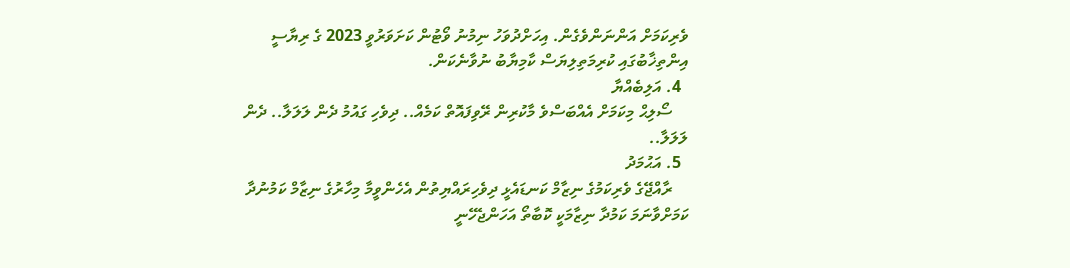ވެރިކަމަށް އަންނަންވެގެން. އިހަށްދުވަހު ނިމުނު ވޯޓުން ކަށަވަރުވީ 2023 ގެ ރިޔާސީ އިންތިޚާބުގައި ކުރިމަތިލިޔަސް ކާމިޔާބު ނުވާނެކަން.
  4. އަލިބެއްޔާ
    ސޯލިޙް މިކަމަށް އެއްބަސްވެ މާކުރިން ރޭވިފައޮތް ކަމެއް.. ދިވެހި ގައުމު ދެން ލަލަލާ.. ދެން ލަލަލާ..
  5. އަޙުމަދު
    ރާއްޖޭގެ ވެރިކަމުގެ ނިޒާމް ކަނޑައެޅީ ދިވެހިރައްޔިތުން އެހެންވީމާ މިހާރުގެ ނިޒާމް ކަމުނުދާ ކަމަށްވާނަމަ ކަމުދާ ނިޒާމަކީ ކޮބާތޯ އަހަންޖެހޭނީ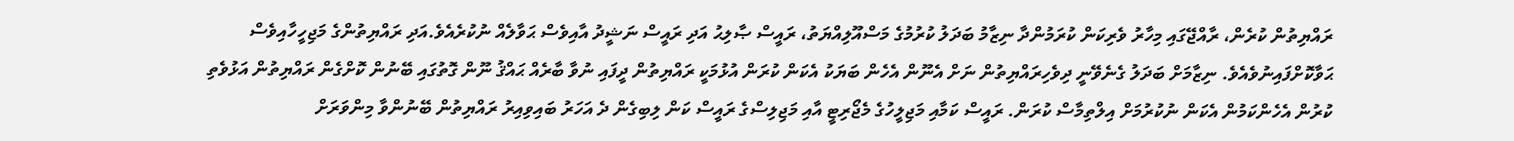ރައްޔިތުން ކުރެން، ރާއްޖޭގައި މިހާރު ވެރިކަން ކުރަމުންދާ ނިޒާމު ބަދަލު ކުރުމުގެ މަސްއޫލިއްޔަތު، ރައީސް ޞާލިޙު އަދި ރައީސް ނަޝީދު އާއިވެސް ޙަވާލެއް ނުކުރެއެވެ.އަދި ރައްޔިތުންގެ މަޖިހީހާއިވެސް ޙަވާކޮށްފައިނުވެއެވެ. ނިޒާމަށް ބަދަލު ގެނެވޭނީ ދިވެހިރައްޔިތުން ނަށް އެނޫން އެހެން ބަޔަކު އެކަން ކުރަން އުޅުމަކީ ރައްޔިތުން ދީފައި ނުވާ ބާރެއް ޙައްޤު ނޫން ގޮތުގައި ބޭނުން ކޮށްގެން ރައްޔިތުން އަޅުވެތި ކުރުން އެހެންކަމުން އެކަން ނުކުރުމަށް އިލްތިމާސް ކުރަން. ރައީސް ކަމާއި މަޖިލީހުގެ މެޖޯރިޓީ އާއި މަޖިލިސްގެ ރައީސް ކަން ލިބިގެން ދެ އަހަރު ބައިވިއިރު ރައްޔިތުން ބޭނުންވާ މިންވަރަށް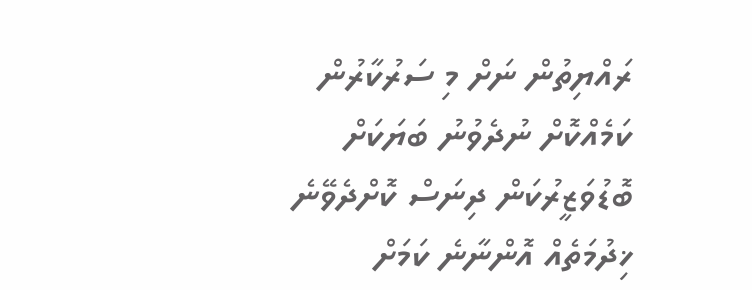ރައްޔިތުން ނަށް މި ސަރުކާރުން ކަމެއްކޮށް ނުދެވުނު ބަޔަކަށް ބޮޑުވަޒީރުކަން ދިނަސް ކޮށްދެވޭނެ ޚިދުމަތެއް އޮންނާނެ ކަމަށް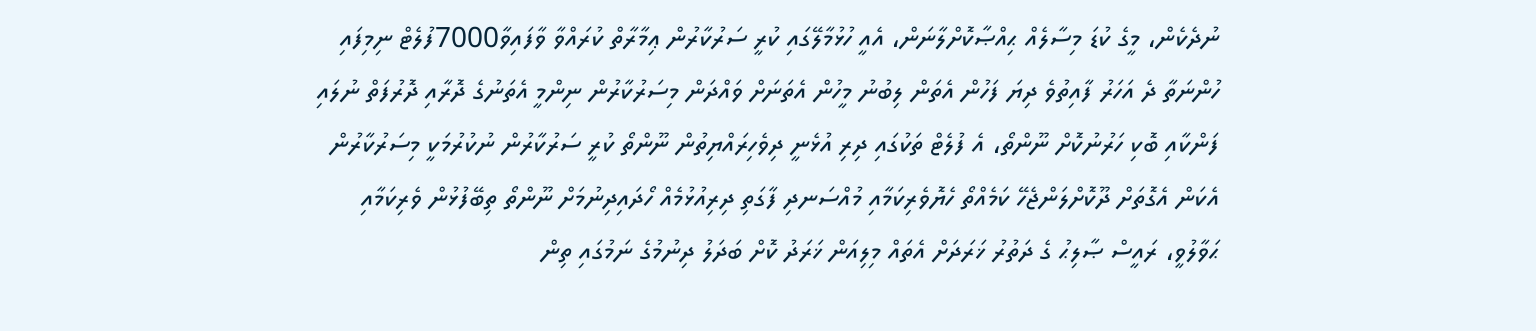ނުދެކެން، މީގެ ކުޑަ މިސާލެއް ޙިއްޞާކޮށްލާނަން، އެއީ ހުޅުމާލޭގައި ކުރީ ސަރުކާރުން ޢިމާރާތް ކުރައްވާ ވާފައިވާ7000ފުލެޓް ނިމިފައި ހުންނަތާ ދެ އަހަރު ފާއިތުވެ ދިޔަ ފަހުން އެތަން ލިބުނު މީހުން އެތަނަށް ވައްދަން މިސަރުކާރުން ނިންމީ އެތަނުގެ ދޮރާއި ދޮރުފަތް ނުލައި ފަންކާއި ބޮކި ހަރުނުކޮށް ނޫންތޯ، އެ ފުލެޓް ތަކުގައި ދިރި އުޅެނީ ދިވެހިރައްޔިތުން ނޫންތޯ ކުރީ ސަރުކާރުން ނުކުރުމަކީ މިސަރުކާރުން އެކަން އެގޮތަށް ދޫކޮށްލަންޖެހޭ ކަމެއްތޯ ހެޔޮވެރިކަމާއި މުއްސަނދި ފާގަތި ދިރިއުޅުމެއް ހޯދައިދިނުމަށް ނޫންތޯ ތިބޭފުޅުން ވެރިކަމާއި ޙަވާލުވީ، ރައީސް ޞާލިޙު ގެ ދަތުރު ޚަރަދަށް އެތައް މިލިއަން ޚަރަދު ކޮށް ބަދަލު ދިނުމުގެ ނަމުގައި ތިން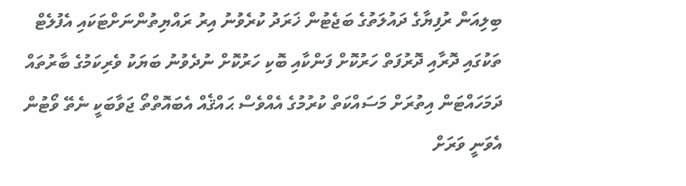ބިލިއަން ރުފިޔާގެ ދައުލަތުގެ ބަޖެޓުން ޚަރަދު ކުރެވުނު އިރު ރައްޔިތުންނަށްޓަކައި އެފުލެޓް ތަކުގައި ދޮރާއި ދޮރުފަތް ހަރުކޮށް ފަންކާއި ބޮކި ހަރުކޮށް ނުދެވުނު ބަޔަކު ވެރިކަމުގެ ބާރުތައް ދަމަހައްޓަން އިތުރަށް މަސައްކަތް ކުރުމުގެ އެއްވެސް ޙައްޤެއް އެބައޮތްތޯ ޖަވާބަކީ ނެތޭ ވޯޓުން އެވަނީ ވަރަށް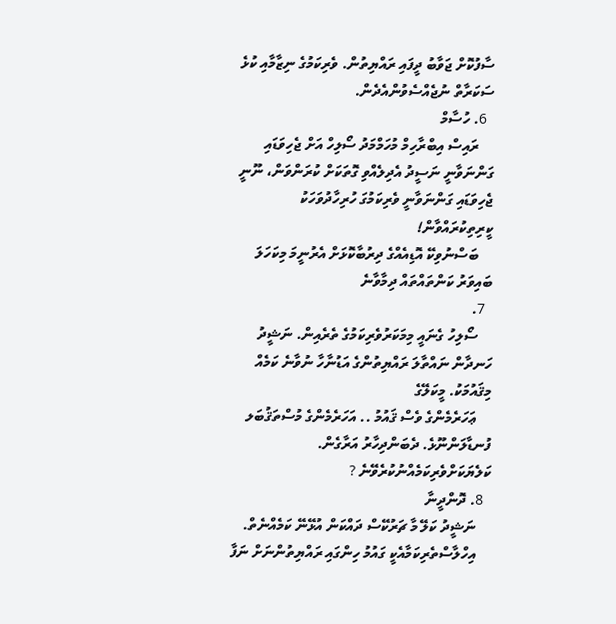ސާފުކޮށް ޖަވާބު ދީފައި ރައްޔިތުން. ވެރިކަމުގެ ނިޒާމާއި ކުޅެ ސަކަރާތް ނުޖެއްސެވުންއެދެން.
  6. ހުސާމް
    ރައިސް އިބްރާހިމް މުހަމްމަދު ސޯލިހް އަށް ޖެހިވަޑައި ގަންނަވާނީ ނަސީދު އެދިލެއްވި ގޮތަކަށް ކުރަންވަން، ނޫނީ ޖެހިވަޑައި ގަންނަވާނީ ވެރިކަމުގަ ހުރިހާދުވަހަކު ކީރިތިކުރައްވާން!
    ބަސްނުވިކޭ އޮޑިއެއްގެ ދިރުބާކޮޅަށް އެރުނީމަ މިކަހަލަ ބައިވަރު ކަންތައްތައް ދިމާވާނެ
  7.
    ސޯލިހު ގެނައީ މިމަކަރުވެރިކަމުގެ ތެރެއިން. ނަޝީދު ހަނދާން ނައްތާލަ ރައްޔިތުންގެ އަޑުނާހާ ނުވާނެ ކަމެއް މިޤައުމަކު. މީކަލޭގެ
    ޢަހަރެމެންގެ ވެސް ޤައުމު .. އަހަރެމެންގެ މުސްތަޤުބަލ ފުނޑާލަންނޫޅެ. ދެބަންދިހާރު އަރާގެން. ކަލެޔަކަށްވެރިކަމެއްނުކުރެވޭނެ ?
  8. ދޮންދީނާ
    ނަޝީދު ކަލޭ މާ ޗަރުކޭސް ދައްކަން އުޅޭނޭ ކަމެއްނެތް.
    އިހްލާސްތެރިކަމާއެކީ ގައުމު ހިންގައި ރައްޔިތުންނަށް ނަފާ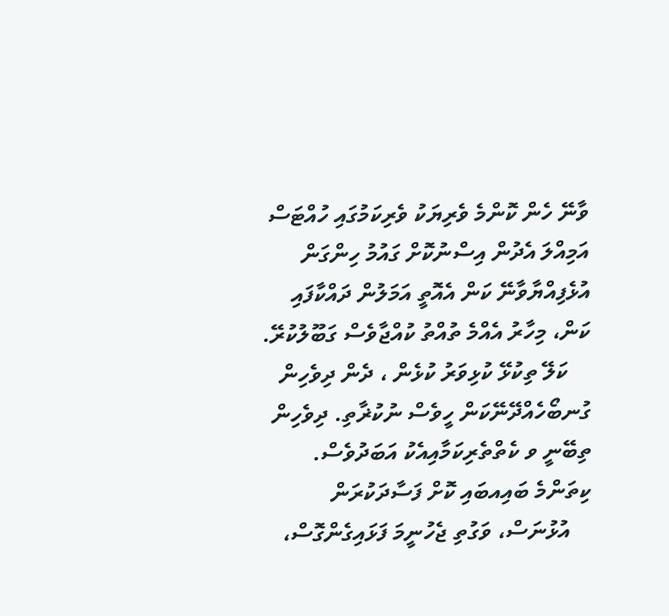ވާނޭ ހެން ކޮންމެ ވެރިޔަކު ވެރިކަމުގައި ހުއްޓަސް އަމިއްލަ އެދުން އިސްނުކޮށް ގައުމު ހިންގަން އުޅެފިއްޔާވާނޭ ކަން އެއޮތީ އަމަލުން ދައްކާފައި ކަން، މިހާރު އެއްމެ ތުއްތު ކުއްޖާވެސް ގަބޫލުކުރޭ.
    ކަލޭ ތިކުޅޭ ކުޅިވަރު ކުޅެން ، ދެން ދިވެހިން ގުނބޯހެއްދޭނޭކަން ހީވެސް ނުކުޜާތި. ދިވެހިން ތިބޭނީ ވ ކެތްތެރިކަމާއިއެކު އަބަދުވެސް. ކިތަންމެ ބައިއބައި ކޮށް ފަސާދަކުރަން
    އުޅުނަސް، ވަގުތި ޖެހުނީމަ ފަޅައިގެންގޮސް،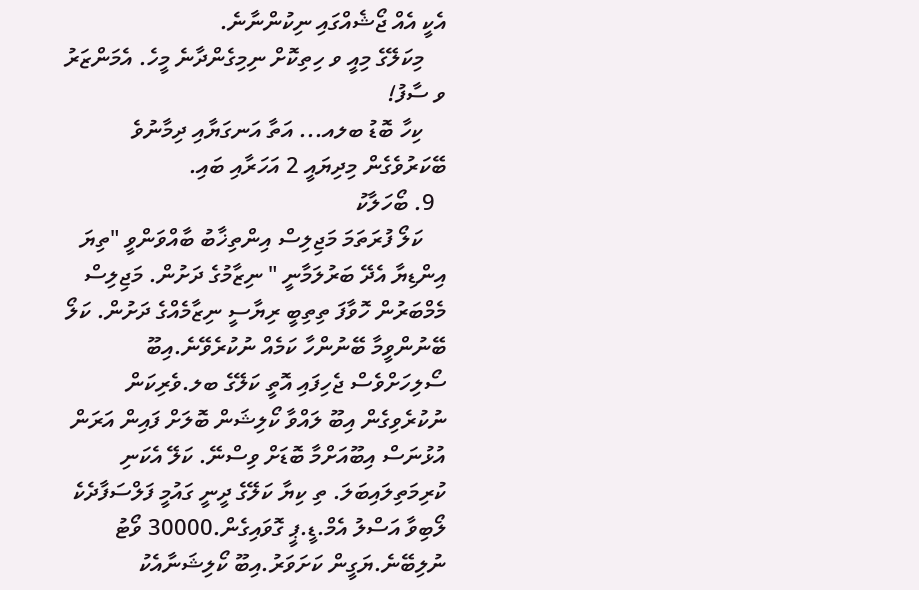އެކީ އެއް ޖޯޝެއްގައި ނިކުންނާނެ.
    މިކަލޭގެ މިއީ ވ ހިތިކޮށް ނިމިގެންދާނެ މީހެ. އެމަންޒަރު ވ ސާފު!
    ކިހާ ބޮޑު ބލއ... އަތާ އަނގަޔާއި ދިމާނުވެ ބޭކަރުވެގެން މިދިޔައީ 2 އަހަރާއި ބައި.
  9. ބޯހަލާކު
    ކަލޯ ފުރަތަމަ މަޖިލިސް އިންތިޚާބު ބާއްވަންވީ "ތިޔަ އިންޑިޔާ އެދޭ ބަރުލަމާނީ " ނިޒާމުގެ ދަށުން. މަޖިލިސް މެމްބަރުން ހޮވާފަ ތިތިބީ ރިޔާސީ ނިޒާމެއްގެ ދަށުން. ކަލޯ ބޭނުންވީމާ ބޭނުންހާ ކަމެއް ނުކުރެވޭނެ.އިބޫ ސޯލިހަށްވެސް ޖެހިފައި އޮތީ ކަލޭގެ ބލ.ވެރިކަން ނުކުރެވިގެން އިބޫ ލައްވާ ކޯލިޝަން ބޮލަށް ފައިން އަރަން އުޅުނަސް އިބޫއަށްމާ ބޮޑަށް ވިސްނޭ. ކަލޭ އެކަނި ކުރިމަތިލައިބަލަ. ތި ކިޔާ ކަލޭގެ ދީނީ ގައުމީ ފަލްސަފާދެކެ ލޯބިވާ އަސްލު އެމް.ޑީ.ޕީ ގޮވައިގެން.30000 ވޯޓު ނުލިބޭނެ.ޔަގީން ކަށަވަރު.އިބޫ ކޯލިޝަނާއެކު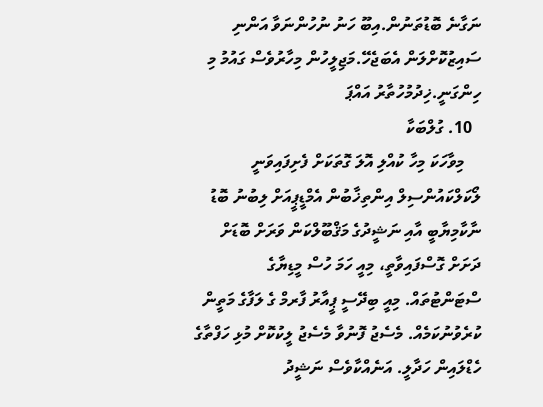ނަގާނެ ބޮޑުތަނުން.އިބޫ ހަނު ނުހުންނަވާ އަންނި ސައިޒުކޮށްލަން އެބަޖެހޭ.މަޖިލީހުން މިހާރުވެސް ގައުމު މި ހިންގަނީ.ޚިދުމުހުތާރު އައްޕަ
  10. ގުލްބަކާ
    މިވާހަކަ މިހާ ކުއްލި އޮލަ ގޮތަކަށް ފެށިފައިވަނީ ލޯކަލްކައުންސިލް އިންތިޚާބުން އެމްޑީޕީއަށް ލިބުނު ބޮޑު ނާކާމިޔާބީ އާއި ނަޝީދުގެ މަޤްބޫލްކަން ވަރަށް ބޮޑަށް ދަށަށް ގޮސްފައިވާތީ، މިއީ ހަމަ ހުސް މީޑިޔާގެ ސްޓަންޓުތައް. މިއީ ބިދޭސީ ޕީއާރު ފާރމް ގެ ލަފާގެ މަތީން ކުރެވުނުކަމެއް. މެސެޖު ފޮނުވާ މެސެޖު ލީކުކޮށް މުޅި ހަފްތާގެ ހެޑްލައިން ހަދާލީ. އަނެއްކާވެސް ނަޝީދު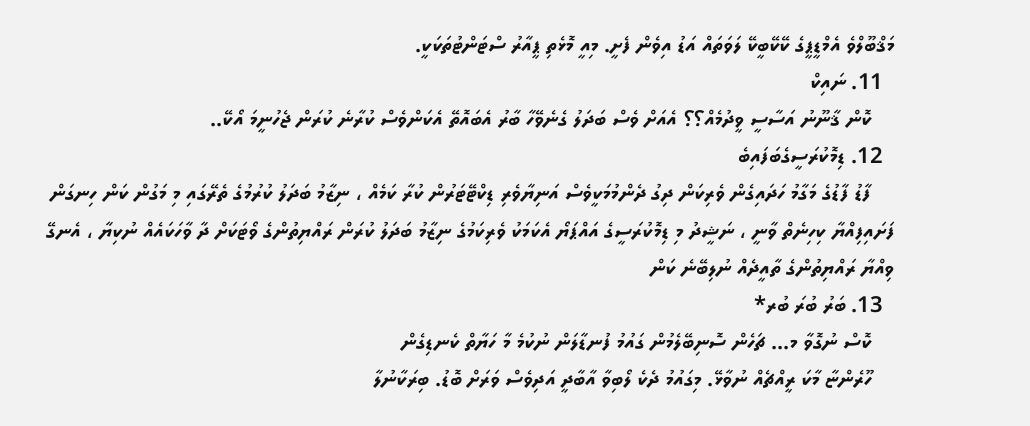މަޤްބޫލްވެ އެމްޑީޕީގެ ކޭކޭބީކޭ ލަވަތައް އަޑު އިވެން ފެށީ. މިއީ މޮޅެތި ޕީއާރު ސްޓަންޓުތަކަކީ.
  11. ނައިކް
    ކޮން ޤާނޫނު އަސާސީ ވީދުމެއް؟؟ އެއަށް ވެސް ބަދަލު ގެނެވޭހާ ބާރު އެބައޮތޭ އެކަންވެސް ކުރާނެ ކުރަން ޖެހުނީމަ އޯކޭ..
  12. ޑިމޮކުރަސީގެބަފައިބެ
    ފާޑު ފާޑުގެ މަގާމު ހަދައިގެން ވެރިކަން ދިގު ދެންމުމަކީވެސް އަނިޔާވެރި ޑިކްޓޭޓަރުން ކުރާ ކަމެއް ، ނިޒާމު ބަދަލު ކުރުމުގެ ތެރޭގައި މި މަގުން ކަން ހިނގަން ފަށައިފިއްޔާ ކިހިނެތް ވާނީ ، ނަޝީދު މި ޑިމޮކުރަސީގެ އައްޕަޔޯ އެކަމަކު ވެރިކަމުގެ ނިޒާމު ބަދަލު ކުރަން ރައްޔިތުންގެ ވޯޓަކަށް ދާ ވާހަކައެއް ނުކިޔާ ، އެނގޭ ވިއްޔާ ރައްޔިތުންގެ ތާއީދެއް ނުލިބޭނެ ކަން
  13. ބަރު ބުރަ ބުރ*
    ކޮސް ނުގޮވާ މ... ޗަހެން ސޮނިބޭލެމުން ގައުމު ފުނޑާލަން ނުކުމެ މާ ހަޔާތް ކެނޑިގެން
    ހޫރެންޏާ މާކަ ރީއްޗެއް ނުވާޅޭ. މިގައުމު ދެކެ ލޯބިވާ އާބާދީ އަދިވެސް ވަރަށް ބޮޑު. ބިރަކާނުލާ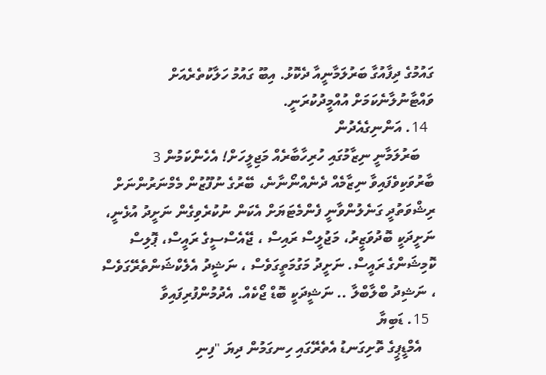ގައުމުގެ ދިފާއުގާ ބަރުލަމާނީއާ ދެކޮޅު. އިބޫ ގައުމު ހަލާކުތެރެއަށް ވައްޓާނުލާނެކަމަށް އުއްމީދުކުރަނީ.
  14. އަންނިގެއެދުން
    ބަރުލަމާނީ ނިޒާމުގައި ހުރިހާބާރެއް މަޖިލީހަށް! އެހެންކަމުން 3 ބާރުވަކިވެފައިވާ ނިޒާމެއް ދެނެއްނޯނާނެ، ބޭރުގެ ނުފޫޒުން މެމްނަރުންނަށް ރިޝްވަތުދީ ގަނެލުންވާނީ ފެންމެޓަޔަށް އެކަން ނުކުރެވިގެން ނަށީދު އުޅެނީ، ނަށީދަކީ ބޮދުވަޒީރު، މަޖުލީސް ރައިސް ، ޖޭއެސްސީގެ ރައީސް، ޕޮލިސް ކޮމިޝަންގެ ރައީސް. ނަށީދު މަގުމަތީގަވެސް ، ނަޝީދު އެލެކްޝަންތެރޭގަވެސް ، ނަޝިދު ބްލާބްލާ .. ނަޝީދަކީ ބޮޑް ޖޯކެއް. އެދުމުންފުރިފައިވާ
  15. ޑަބިޔާ
    އެމްޑީޕީގެ ތޮށިގަނޑު އެތެރޭގައި ހިނގަމުން ދިޔަ "ފިނި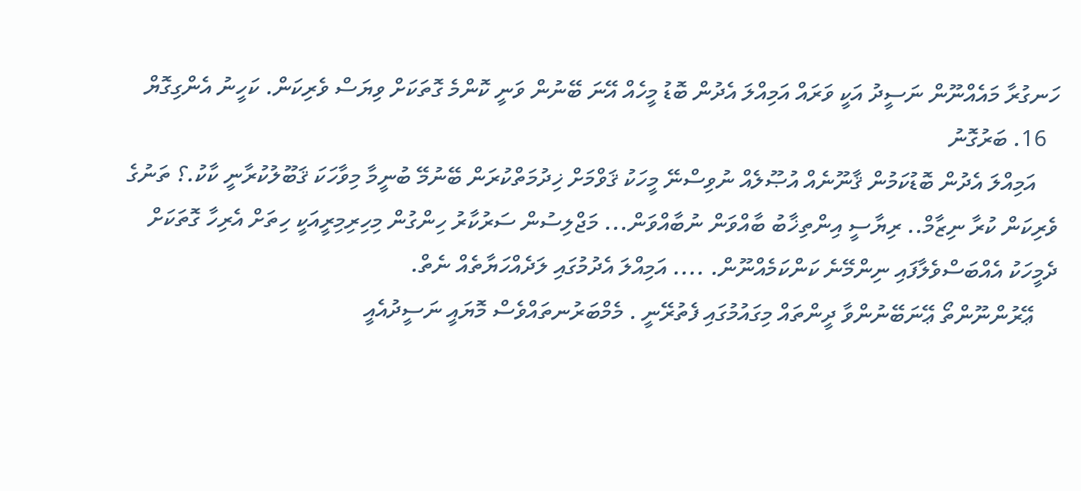ހަނގުރާ މައެއްނޫން ނަސީދު އަކީ ވަރައް އަމިއްލަ އެދުން ބޮޑު މީހެއް އޭނަ ބޭނުން ވަނީ ކޮންމެ ގޮތަކަށް ވިޔަސް ވެރިކަން. ކަހީނު އެންގިގޮޔް
  16. ބަރުގޮނު
    އަމިއްލަ އެދުން ބޮޑުކަމުން ޤާނޫނެއް އުޞޫލެއް ނުވިސްނޭ މީހަކު ޤަވްމަށް ޚިދުމަތްކުރަން ބޭނުމޭ ބުނީމާ މިވާހަކަ ޤަބޫލުކުރާނީ ކާކު.؟ ތަނުގެ ވެރިކަން ކުރާ ނިޒާމް.. ރިޔާސީ އިންތިޚާބު ބާއްވަން ނުބާއްވަން... މަޖްލިސުން ސަރުކާރު ހިންގުން މިހިރިމިރީއަކީ ހިތަށް އެރިހާ ގޮތަކަށް ދެމީހަކު އެއްބަސްވެލާފައި ނިންމޭނެ ކަންކަމެއްނޫން. .... އަމިއްލަ އެދުމުގައި ލަދެއްހަޔާތެއް ނެތް.
    ޢޭރުންނޫންތޯ ޢޭނަބޭނުންވާ ދީންތައް މިގައުމުގައި ފެތުރޭނީ . މެމްބަރުނތައްވެސް މޮޔައީ ނަސީދުއެއީ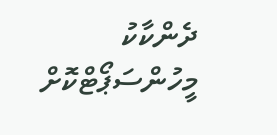ދެންކާކު މީހުންސަޕޯޓްކޮށް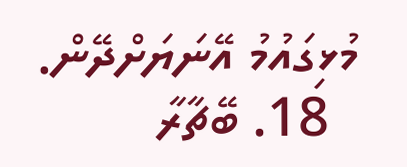މުޅިގައުމު އޭނަޔަށްދޭން.
  18. ބޭޗާރާ